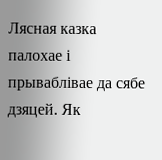Лясная казка палохае і прываблівае да сябе дзяцей. Як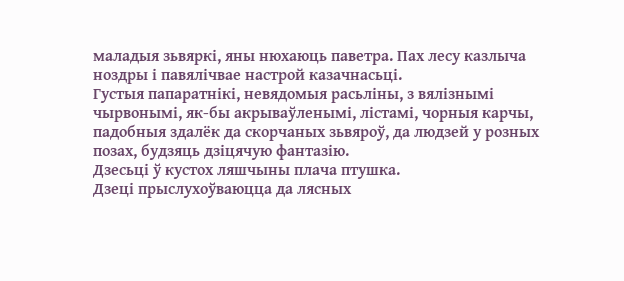маладыя зьвяркі, яны нюхаюць паветра. Пах лесу казлыча ноздры і павялічвае настрой казачнасьці.
Густыя папаратнікі, невядомыя расьліны, з вялізнымі чырвонымі, як-бы акрываўленымі, лістамі, чорныя карчы, падобныя здалёк да скорчаных зьвяроў, да людзей у розных позах, будзяць дзіцячую фантазію.
Дзесьці ў кустох ляшчыны плача птушка.
Дзеці прыслухоўваюцца да лясных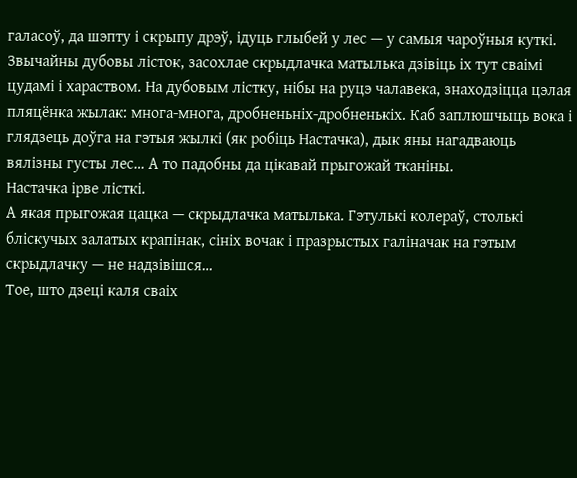галасоў, да шэпту і скрыпу дрэў, ідуць глыбей у лес — у самыя чароўныя куткі. Звычайны дубовы лісток, засохлае скрыдлачка матылька дзівіць іх тут сваімі цудамі і хараством. На дубовым лістку, нібы на руцэ чалавека, знаходзіцца цэлая пляцёнка жылак: многа-многа, дробненьніх-дробненькіх. Каб заплюшчыць вока і глядзець доўга на гэтыя жылкі (як робіць Настачка), дык яны нагадваюць вялізны густы лес… А то падобны да цікавай прыгожай тканіны.
Настачка ірве лісткі.
А якая прыгожая цацка — скрыдлачка матылька. Гэтулькі колераў, столькі бліскучых залатых крапінак, сініх вочак і празрыстых галіначак на гэтым скрыдлачку — не надзівішся…
Тое, што дзеці каля сваіх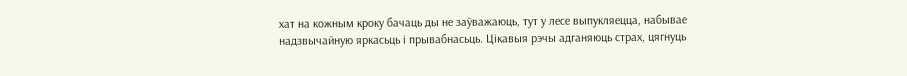хат на кожным кроку бачаць ды не заўважаюць, тут у лесе выпукляецца, набывае надзвычайную яркасьць і прывабнасьць. Цікавыя рэчы адганяюць страх, цягнуць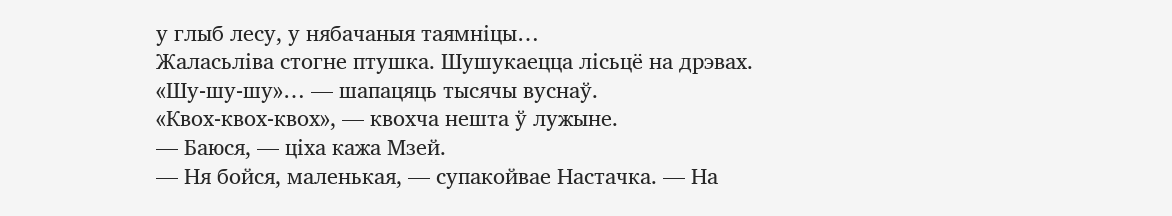у глыб лесу, у нябачаныя таямніцы…
Жаласьліва стогне птушка. Шушукаецца лісьцё на дрэвах.
«Шу-шу-шу»… — шапацяць тысячы вуснаў.
«Квох-квох-квох», — квохча нешта ў лужыне.
— Баюся, — ціха кажа Мзей.
— Ня бойся, маленькая, — супакойвае Настачка. — На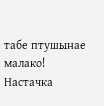табе птушынае малако!
Настачка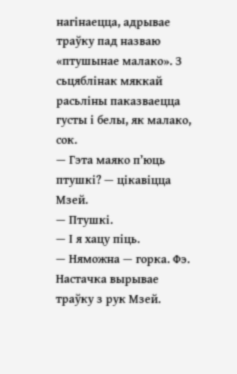нагінаецца, адрывае траўку пад назваю «птушынае малако». З сьцяблінак мяккай расьліны паказваецца густы і белы, як малако, сок.
— Гэта маяко п’юць птушкі? — цікавіцца Мзей.
— Птушкі.
— І я хацу піць.
— Няможна — горка. Фэ.
Настачка вырывае траўку з рук Мзей.